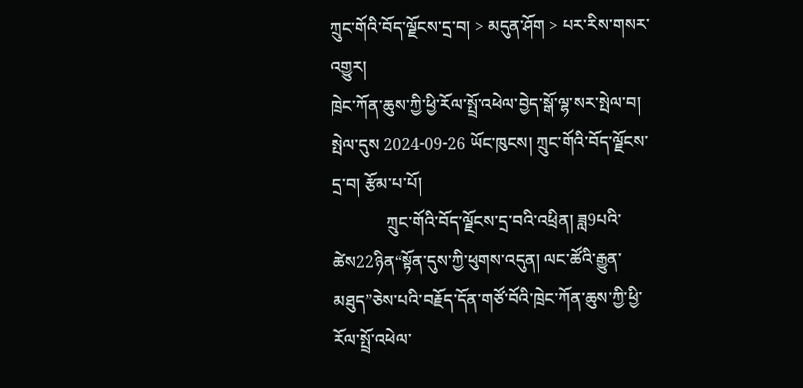ཀྲུང་གོའི་བོད་ལྗོངས་དྲ་བ། > མདུན་ཤོག > པར་རིས་གསར་འགྱུར།
ཁྲེང་ཀོན་ཆུས་ཀྱི་ཕྱི་རོལ་སྤྲོ་འཕེལ་བྱེད་སྒོ་ལྷ་སར་སྤེལ་བ།
སྤེལ་དུས 2024-09-26 ཡོང་ཁུངས། ཀྲུང་གོའི་བོད་ལྗོངས་དྲ་བ། རྩོམ་པ་པོ།
             ཀྲུང་གོའི་བོད་ལྗོངས་དྲ་བའི་འཕྲིན། ཟླ9པའི་ཚེས22ཉིན“སྟོན་དུས་ཀྱི་ཕུགས་འདུན། ལང་ཚོའི་རྒྱུན་མཐུད”ཅེས་པའི་བརྗོད་དོན་གཙོ་བོའི་ཁྲེང་ཀོན་ཆུས་ཀྱི་ཕྱི་རོལ་སྤྲོ་འཕེལ་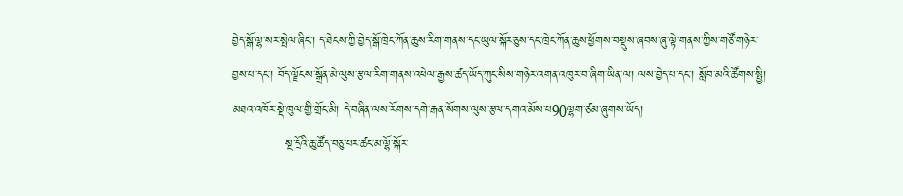བྱེད་སྒོ་ལྷ་སར་སྤེལ་ཞིང་། ད་ཐེངས་ཀྱི་བྱེད་སྒོ་ཁྲེང་ཀོན་ཆུས་རིག་གནས་དང་ཡུལ་སྐོར་ཅུས་དང་ཁྲེང་ཀོན་ཆུས་ཕྱོགས་བསྡུས་ཞབས་ཞུ་ལྟེ་གནས་ཀྱིས་གཙོ་གཉེར་བྱས་པ་དང་། བོད་ལྗོངས་སྒྲོན་མེ་ལུས་རྩལ་རིག་གནས་འཕེལ་རྒྱས་ཚད་ཡོད་ཀུང་སིས་གཉེར་འགན་འཁུར་བ་ཞིག་ཡིན་ལ། ལས་བྱེད་པ་དང་། སློབ་མའི་ཚོགས་སྤྱི། མཐའ་འཁོར་སྡེ་ཁུལ་གྱི་གྲོང་མི། དེ་བཞིན་ལས་རོགས་དགེ་རྒན་སོགས་ལུས་རྩལ་དགའ་མོས་པ90ལྷག་ཙམ་ཞུགས་ཡོད།
             སྔ་དྲོའི་ཆུ་ཚོད་བཅུ་པར་ཚང་མ་ལྷོ་སྐོར་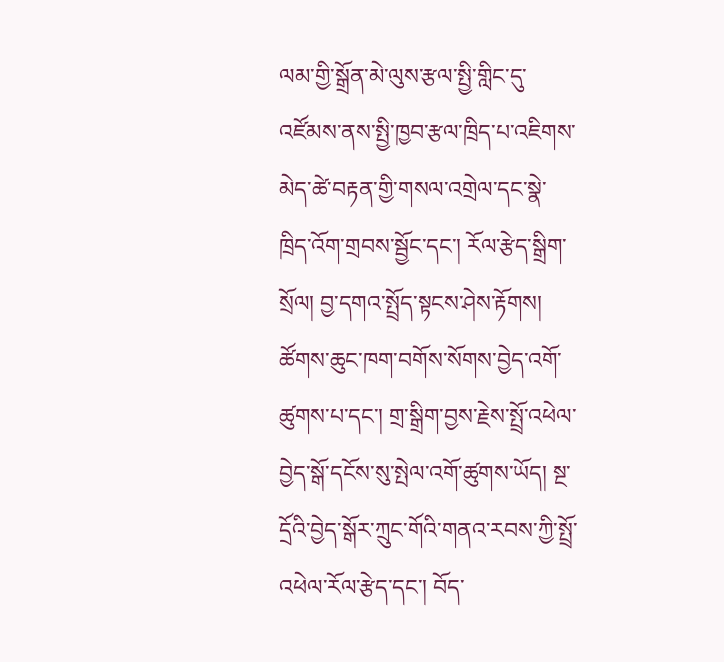ལམ་གྱི་སྒྲོན་མེ་ལུས་རྩལ་སྤྱི་གླིང་དུ་འཛོམས་ནས་སྤྱི་ཁྱབ་རྩལ་ཁྲིད་པ་འཇིགས་མེད་ཚེ་བརྟན་གྱི་གསལ་འགྲེལ་དང་སྣེ་ཁྲིད་འོག་གྲབས་སྦྱོང་དང་། རོལ་རྩེད་སྒྲིག་སྲོལ། བྱ་དགའ་སྤྲོད་སྟངས་ཤེས་རྟོགས། ཚོགས་ཆུང་ཁག་བགོས་སོགས་བྱེད་འགོ་ཚུགས་པ་དང་། གྲ་སྒྲིག་བྱས་རྗེས་སྤྲོ་འཕེལ་བྱེད་སྒོ་དངོས་སུ་སྤེལ་འགོ་ཚུགས་ཡོད། སྔ་དྲོའི་བྱེད་སྒོར་ཀྲུང་གོའི་གནའ་རབས་ཀྱི་སྤྲོ་འཕེལ་རོལ་རྩེད་དང་། བོད་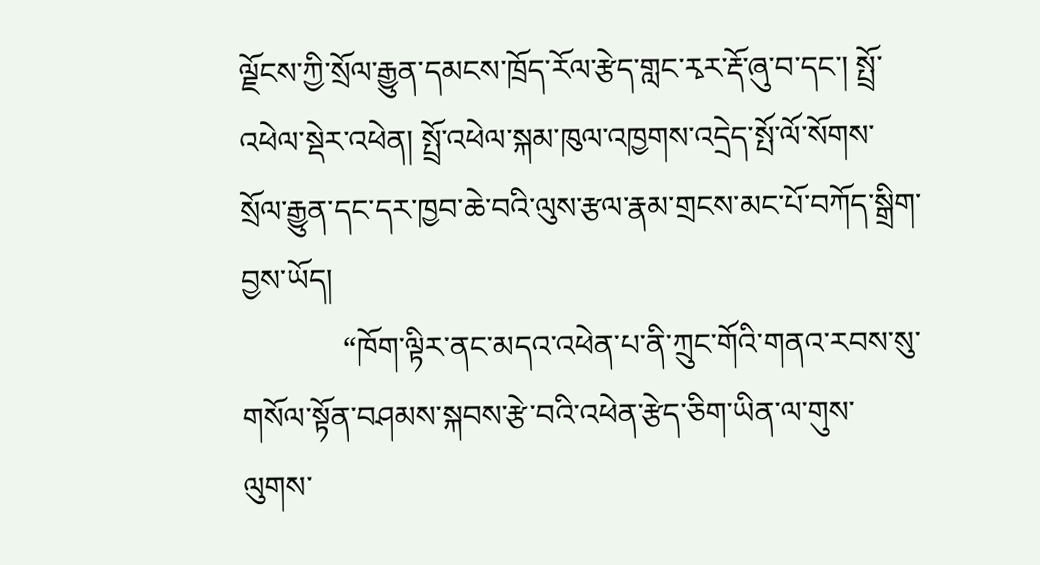ལྗོངས་ཀྱི་སྲོལ་རྒྱུན་དམངས་ཁྲོད་རོལ་རྩེད་གླང་རྭར་རྡོ་ཞུ་བ་དང་། སྤྲོ་འཕེལ་སྡེར་འཕེན། སྤྲོ་འཕེལ་སྐམ་ཁུལ་འཁྱགས་འདྲེད་སྤོ་ལོ་སོགས་སྲོལ་རྒྱུན་དང་དར་ཁྱབ་ཆེ་བའི་ལུས་རྩལ་རྣམ་གྲངས་མང་པོ་བཀོད་སྒྲིག་བྱས་ཡོད།
             “ཁོག་ལྟིར་ནང་མདའ་འཕེན་པ་ནི་ཀྲུང་གོའི་གནའ་རབས་སུ་གསོལ་སྟོན་བཤམས་སྐབས་རྩེ་བའི་འཕེན་རྩེད་ཅིག་ཡིན་ལ་གུས་ལུགས་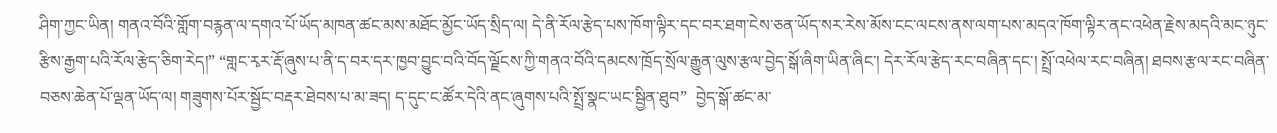ཤིག་ཀྱང་ཡིན། གནའ་བོའི་གློག་བརྙན་ལ་དགའ་པོ་ཡོད་མཁན་ཚང་མས་མཐོང་མྱོང་ཡོད་སྲིད་ལ། དེ་ནི་རོལ་རྩེད་པས་ཁོག་ལྟིར་དང་བར་ཐག་ངེས་ཅན་ཡོད་སར་རེས་མོས་ངང་ལངས་ནས་ལག་པས་མདའ་ཁོག་ལྟིར་ནང་འཕེན་རྗེས་མདའི་མང་ཉུང་རྩིས་རྒྱག་པའི་རོལ་རྩེད་ཅིག་རེད།” “གླང་རྭར་རྡོ་ཞུས་པ་ནི་ད་བར་དར་ཁྱབ་བྱུང་བའི་བོད་ལྗོངས་ཀྱི་གནའ་བོའི་དམངས་ཁྲོད་སྲོལ་རྒྱུན་ལུས་རྩལ་བྱེད་སྒོ་ཞིག་ཡིན་ཞིང་། དེར་རོལ་རྩེད་རང་བཞིན་དང་། སྤྲོ་འཕེལ་རང་བཞིན། ཐབས་རྩལ་རང་བཞིན་བཅས་ཆེན་པོ་ལྡན་ཡོད་ལ། གཟུགས་པོར་སྦྱོང་བརྡར་ཐེབས་པ་མ་ཟད། ད་དུང་ང་ཚོར་དེའི་ནང་ཞུགས་པའི་སྤྲོ་སྣང་ཡང་སྦྱིན་ཐུབ”  བྱེད་སྒོ་ཚང་མ་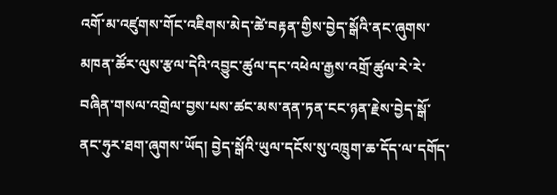འགོ་མ་འཛུགས་གོང་འཇིགས་མེད་ཚེ་བརྟན་གྱིས་བྱེད་སྒོའི་ནང་ཞུགས་མཁན་ཚོར་ལུས་རྩལ་དེའི་འབྱུང་ཚུལ་དང་འཕེལ་རྒྱས་འགྲོ་ཚུལ་རེ་རེ་བཞིན་གསལ་འགྲེལ་བྱས་པས་ཚང་མས་ནན་ཏན་ངང་ཉན་རྗེས་བྱེད་སྒོ་ནང་ཧུར་ཐག་ཞུགས་ཡོད། བྱེད་སྒོའི་ཡུལ་དངོས་སུ་འཁྲུག་ཆ་དོད་ལ་དགོད་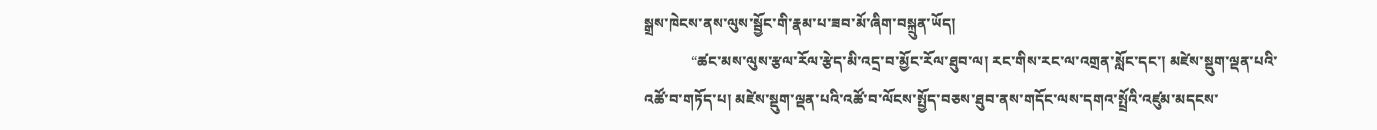སྒྲས་ཁེངས་ནས་ལུས་སྦྱོང་གི་རྣམ་པ་ཟབ་མོ་ཞིག་བསྐྲུན་ཡོད།
             “ཚང་མས་ལུས་རྩལ་རོལ་རྩེད་མི་འདྲ་བ་མྱོང་རོལ་ཐུབ་ལ། རང་གིས་རང་ལ་འགྲན་སློང་དང་། མཛེས་སྡུག་ལྡན་པའི་འཚོ་བ་གཏོད་པ། མཛེས་སྡུག་ལྡན་པའི་འཚོ་བ་ལོངས་སྤྱོད་བཅས་ཐུབ་ནས་གདོང་ལས་དགའ་སྤྲོའི་འཛུམ་མདངས་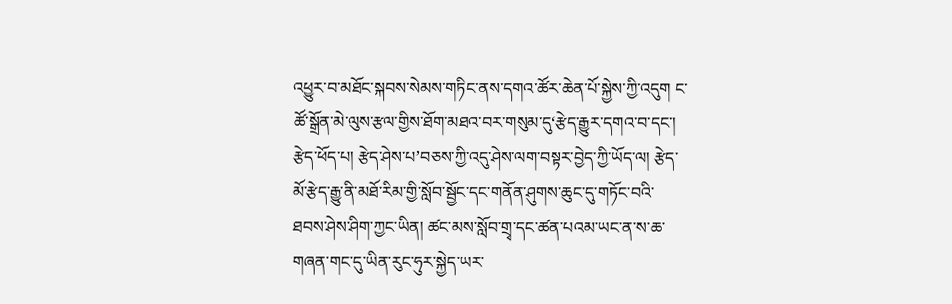འཕྱུར་བ་མཐོང་སྐབས་སེམས་གཏིང་ནས་དགའ་ཚོར་ཆེན་པོ་སྐྱེས་ཀྱི་འདུག ང་ཚོ་སྒྲོན་མེ་ལུས་རྩལ་གྱིས་ཐོག་མཐའ་བར་གསུམ་དུ‘རྩེད་རྒྱུར་དགའ་བ་དང་། རྩེད་ཕོད་པ། རྩེད་ཤེས་པ’བཅས་ཀྱི་འདུ་ཤེས་ལག་བསྟར་བྱེད་ཀྱི་ཡོད་ལ། རྩེད་མོ་རྩེད་རྒྱུ་ནི་མཐོ་རིམ་གྱི་སློབ་སྦྱོང་དང་གནོན་ཤུགས་ཆུང་དུ་གཏོང་བའི་ཐབས་ཤེས་ཤིག་ཀྱང་ཡིན། ཚང་མས་སློབ་གྲྭ་དང་ཚན་པའམ་ཡང་ན་ས་ཆ་གཞན་གང་དུ་ཡིན་རུང་ཧུར་སྐྱེད་ཡར་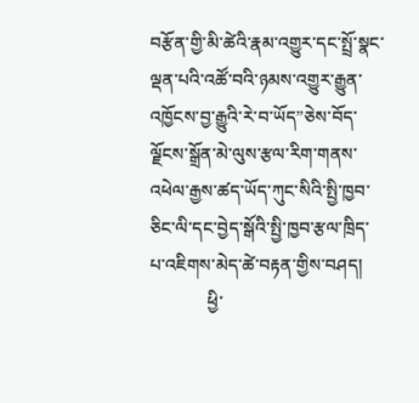བརྩོན་གྱི་མི་ཚེའི་རྣམ་འགྱུར་དང་སྤྲོ་སྣང་ལྡན་པའི་འཚོ་བའི་ཉམས་འགྱུར་རྒྱུན་འཁྱོངས་བྱ་རྒྱུའི་རེ་བ་ཡོད”ཅེས་བོད་ལྗོངས་སྒྲོན་མེ་ལུས་རྩལ་རིག་གནས་འཕེལ་རྒྱས་ཚད་ཡོད་ཀུང་སིའི་སྤྱི་ཁྱབ་ཅིང་ལི་དང་བྱེད་སྒོའི་སྤྱི་ཁྱབ་རྩལ་ཁྲིད་པ་འཇིགས་མེད་ཚེ་བརྟན་གྱིས་བཤད།
             ཕྱི་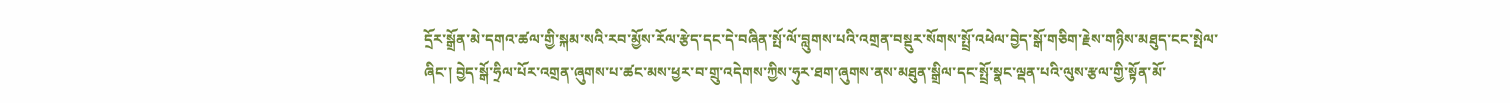དྲོར་སྒྲོན་མེ་དགའ་ཚལ་གྱི་སྐམ་སའི་རབ་མྱོས་རོལ་རྩེད་དང་དེ་བཞིན་སྤོ་ལོ་བླུགས་པའི་འགྲན་བསྡུར་སོགས་སྤྲོ་འཕེལ་བྱེད་སྒོ་གཅིག་རྗེས་གཉིས་མཐུད་ངང་སྤེལ་ཞིང་། བྱེད་སྒོ་ཧྲིལ་པོར་འགྲན་ཞུགས་པ་ཚང་མས་ཕྱར་བ་གྲུ་འདེགས་ཀྱིས་ཧུར་ཐག་ཞུགས་ནས་མཐུན་སྒྲིལ་དང་སྤྲོ་སྣང་ལྡན་པའི་ལུས་རྩལ་གྱི་སྟོན་མོ་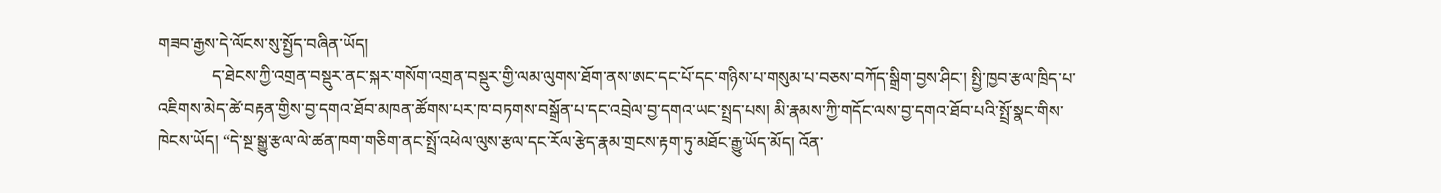གཟབ་རྒྱས་དེ་ལོངས་སུ་སྤྱོད་བཞིན་ཡོད།
             ད་ཐེངས་ཀྱི་འགྲན་བསྡུར་ནང་སྐར་གསོག་འགྲན་བསྡུར་གྱི་ལམ་ལུགས་ཐོག་ནས་ཨང་དང་པོ་དང་གཉིས་པ་གསུམ་པ་བཅས་བཀོད་སྒྲིག་བྱས་ཤིང་། སྤྱི་ཁྱབ་རྩལ་ཁྲིད་པ་འཇིགས་མེད་ཚེ་བརྟན་གྱིས་བྱ་དགའ་ཐོབ་མཁན་ཚོགས་པར་ཁ་བཏགས་བསྒྲོན་པ་དང་འབྲེལ་བྱ་དགའ་ཡང་སྤྲད་པས། མི་རྣམས་ཀྱི་གདོང་ལས་བྱ་དགའ་ཐོབ་པའི་སྤྲོ་སྣང་གིས་ཁེངས་ཡོད། “དེ་སྔ་སྒྱུ་རྩལ་ལེ་ཚན་ཁག་གཅིག་ནང་སྤྲོ་འཕེལ་ལུས་རྩལ་དང་རོལ་རྩེད་རྣམ་གྲངས་རྟག་ཏུ་མཐོང་རྒྱུ་ཡོད་མོད། འོན་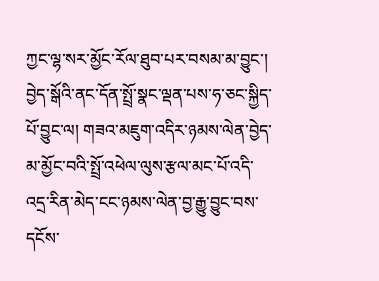ཀྱང་ལྷ་སར་མྱོང་རོལ་ཐུབ་པར་བསམ་མ་བྱུང་། བྱེད་སྒོའི་ནང་དོན་སྤྲོ་སྣང་ལྡན་པས་ཧ་ཅང་སྐྱིད་པོ་བྱུང་ལ། གཟའ་མཇུག་འདིར་ཉམས་ལེན་བྱེད་མ་མྱོང་བའི་སྤྲོ་འཕེལ་ལུས་རྩལ་མང་པོ་འདི་འདྲ་རིན་མེད་ངང་ཉམས་ལེན་བྱ་རྒྱུ་བྱུང་བས་དངོས་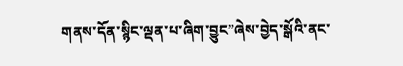གནས་དོན་སྙིང་ལྡན་པ་ཞིག་བྱུང”ཞེས་བྱེད་སྒོའི་ནང་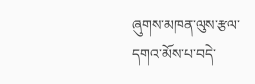ཞུགས་མཁན་ལུས་རྩལ་དགའ་མོས་པ་བདེ་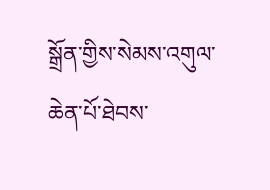སྒྲོན་གྱིས་སེམས་འགུལ་ཆེན་པོ་ཐེབས་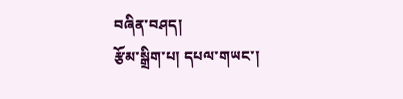བཞིན་བཤད།
རྩོམ་སྒྲིག་པ། དཔལ་གཡང་།